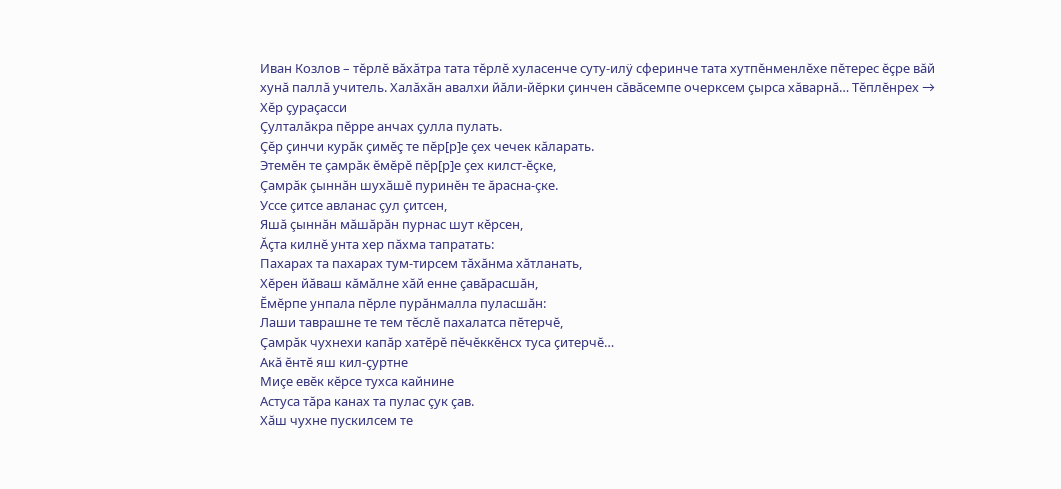Иван Козлов – тĕрлĕ вăхăтра тата тĕрлĕ хуласенче суту-илÿ сферинче тата хутпĕнменлĕхе пĕтерес ĕçре вăй хунă паллă учитель. Халăхăн авалхи йăли-йĕрки çинчен сăвăсемпе очерксем çырса хăварнă… Тĕплĕнрех →
Хĕр çураçасси
Çулталăкра пĕрре анчах çулла пулать.
Çĕр çинчи курăк çимĕç те пĕр[р]е çех чечек кăларать.
Этемĕн те çамрăк ĕмĕрĕ пĕр[р]е çех килст-ĕçке,
Çамрăк çыннăн шухăшĕ пуринĕн те ăрасна-çке.
Уссе çитсе авланас çул çитсен,
Яшă çыннăн мăшăрăн пурнас шут кĕрсен,
Ăçта килнĕ унта хер пăхма тапратать:
Пахарах та пахарах тум-тирсем тăхăнма хăтланать,
Хĕрен йăваш кăмăлне хăй енне çавăрасшăн,
Ĕмĕрпе унпала пĕрле пурăнмалла пуласшăн:
Лаши таврашне те тем тĕслĕ пахалатса пĕтерчĕ,
Çамрăк чухнехи капăр хатĕрĕ пĕчĕккĕнсх туса çитерчĕ…
Акă ĕнтĕ яш кил-çуртне
Миçе евĕк кĕрсе тухса кайнине
Астуса тăра канах та пулас çук çав.
Хăш чухне пускилсем те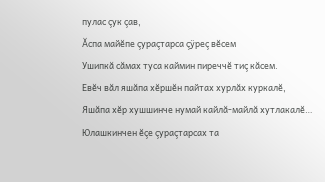пулас çук çав,
Ăспа майĕпе çураçтарса çÿреç вĕсем
Ушипкă сăмах туса каймин пиреччĕ тиç кăсем.
Евĕч вăл яшăпа хĕршĕн пайтах хурлăх куркалĕ,
Яшăпа хĕр хушшинче нумай кайлă-майлă хутлакалĕ…
Юлашкинчен ĕçе çураçтарсах та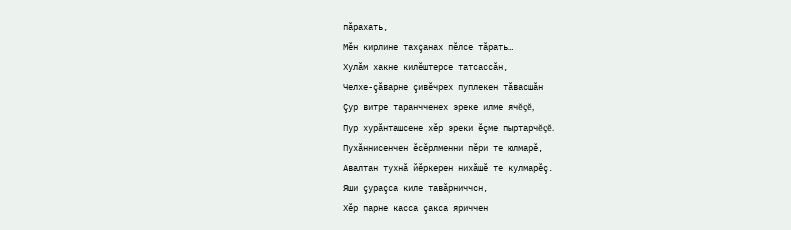пăрахать,
Мĕн кирлине тахçанах пĕлсе тăрать…
Хулăм хакне килĕштерсе татсассăн,
Челхе-çăварне çивĕчрех пуплекен тăвасшăн
Çур витре таранчченех эреке илме ячĕçĕ,
Пур хурăнташсене хĕр эреки ĕçме пыртарчĕçĕ.
Пухăннисенчен ĕсĕрлменни пĕри те юлмарĕ,
Авалтан тухнă йĕркерен нихăшĕ те кулмарĕç.
Яши çураçса киле тавăрниччсн,
Хĕр парне касса çакса яриччен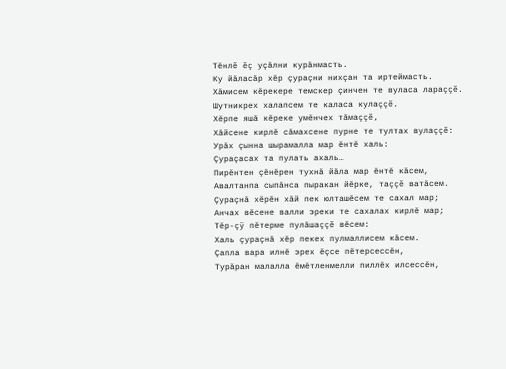Тĕнлĕ ĕç уçăлни курăнмасть.
Ку йăласăр хĕр çураçни нихçан та иртеймасть.
Хăмисем кĕрекере темскер çинчен те вуласа лараççĕ.
Шутникрех халапсем те каласа кулаççĕ.
Хĕрпе яшă кĕреке умĕнчех тăмаççĕ,
Хăйсене кирлĕ сăмахсене пурне те тултах вулаççĕ:
Урăх çынна шырамалла мар ĕнтĕ халь:
Çураçасах та пулать ахаль…
Пирĕнтен çĕнĕрен тухнă йăла мар ĕнтĕ кăсем,
Авалтанпа сыпăнса пыракан йĕрке, таççĕ ватăсем.
Çураçнă хĕрĕн хăй пек юлташĕсем те сахал мар;
Анчах вĕсене валли эреки те сахалах кирлĕ мар;
Тĕр-çÿ пĕтерме пулăшаççĕ вĕсем:
Халь çураçнă хĕр пекех пулмаллисем кăсем.
Çапла вара илнĕ эрех ĕçсе пĕтерсессĕн,
Турăран малалла ĕмĕтленмелли пиллĕх илсессĕн,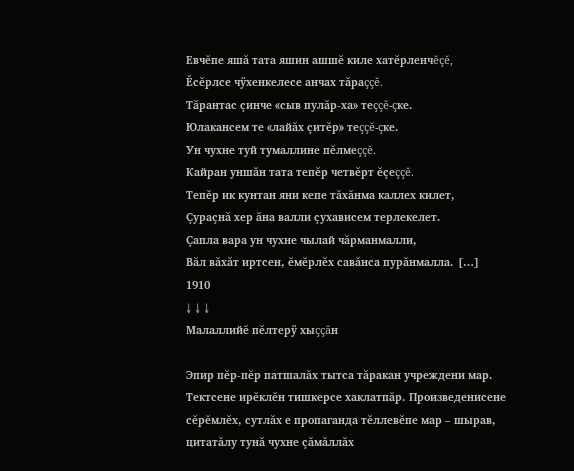Евчĕпе яшă тата яшин ашшĕ киле хатĕрленчĕçĕ,
Ĕсĕрлсе чÿхенкелесе анчах тăраççĕ.
Тăрантас çинче «сыв пулăр-ха» теççĕ-çке.
Юлакансем те «лайăх çитĕр» теççĕ-çке.
Ун чухне туй тумаллине пĕлмеççĕ.
Кайран уншăн тата тепĕр четвĕрт ĕçеççĕ.
Тепĕр ик кунтан яни кепе тăхăнма каллех килет,
Çураçнă хер ăна валли çухависем терлекелет.
Çапла вара ун чухне чылай чăрманмалли,
Вăл вăхăт иртсен, ĕмĕрлĕх савăнса пурăнмалла. […]
1910
↓ ↓ ↓
Малаллийĕ пĕлтерÿ хыççăн

Эпир пĕр-пĕр патшалăх тытса тăракан учреждени мар.
Тектсене ирĕклĕн тишкерсе хаклатпăр. Произведенисене сĕрĕмлĕх, сутлăх е пропаганда тĕллевĕпе мар – шырав, цитатăлу тунă чухне çăмăллăх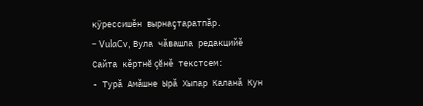кÿрессишĕн вырнаçтаратпăр.
– VulaCv, Вула чăвашла редакцийĕ
Сайта кĕртнĕ çĕнĕ текстсем:
- Турă Амăшне Ырă Хыпар Каланă Кун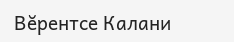Вĕрентсе Калани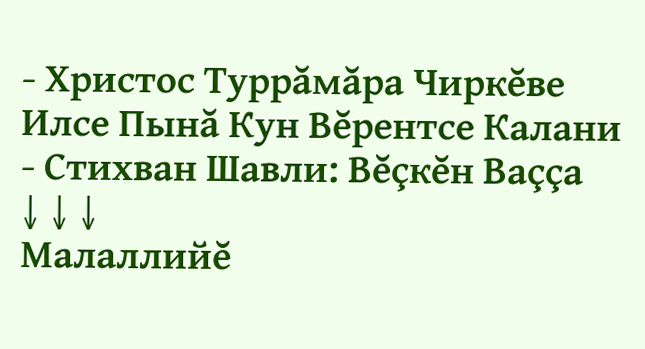- Христос Туррăмăра Чиркĕве Илсе Пынă Кун Вĕрентсе Калани
- Стихван Шавли: Вĕçкĕн Ваççа
↓ ↓ ↓
Малаллийĕ